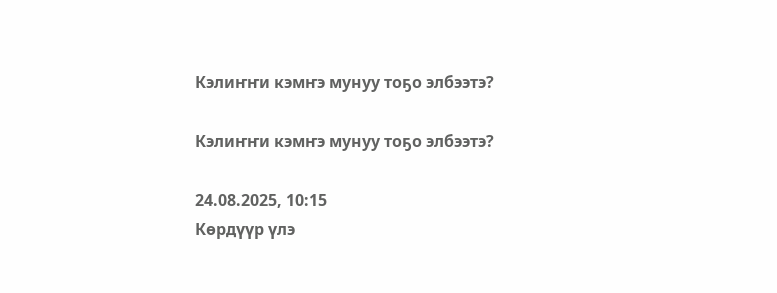Кэлиҥҥи кэмҥэ мунуу тоҕо элбээтэ?

Кэлиҥҥи кэмҥэ мунуу тоҕо элбээтэ?

24.08.2025, 10:15
Көрдүүр үлэ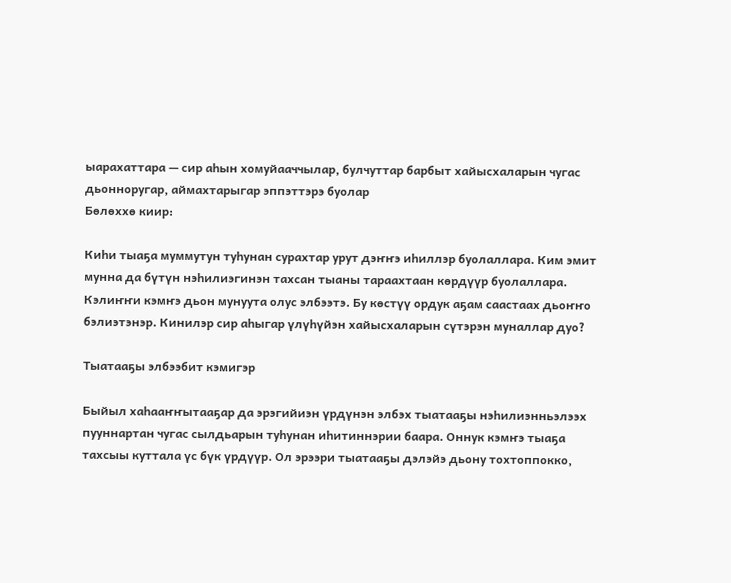ыарахаттара — сир аһын хомуйааччылар, булчуттар барбыт хайысхаларын чугас дьонноругар, аймахтарыгар эппэттэрэ буолар
Бөлөххө киир:

Киһи тыаҕа муммутун туһунан сурахтар урут дэҥҥэ иһиллэр буолаллара. Ким эмит мунна да бүтүн нэһилиэгинэн тахсан тыаны тараахтаан көрдүүр буолаллара. Кэлиҥҥи кэмҥэ дьон мунуута олус элбээтэ. Бу көстүү ордук аҕам саастаах дьоҥҥо бэлиэтэнэр. Кинилэр сир аһыгар үлүһүйэн хайысхаларын сүтэрэн муналлар дуо?

Тыатааҕы элбээбит кэмигэр

Быйыл хаһааҥҥытааҕар да эрэгийиэн үрдүнэн элбэх тыатааҕы нэһилиэнньэлээх пууннартан чугас сылдьарын туһунан иһитиннэрии баара. Оннук кэмҥэ тыаҕа тахсыы куттала үс бүк үрдүүр. Ол эрээри тыатааҕы дэлэйэ дьону тохтоппокко,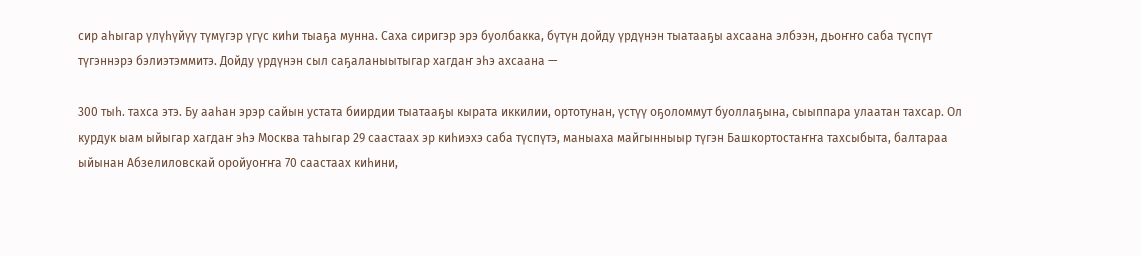сир аһыгар үлүһүйүү түмүгэр үгүс киһи тыаҕа мунна. Саха сиригэр эрэ буолбакка, бүтүн дойду үрдүнэн тыатааҕы ахсаана элбээн, дьоҥҥо саба түспүт түгэннэрэ бэлиэтэммитэ. Дойду үрдүнэн сыл саҕаланыытыгар хагдаҥ эһэ ахсаана —

300 тыһ. тахса этэ. Бу ааһан эрэр сайын устата биирдии тыатааҕы кырата иккилии, ортотунан, үстүү оҕоломмут буоллаҕына, сыыппара улаатан тахсар. Ол курдук ыам ыйыгар хагдаҥ эһэ Москва таһыгар 29 саастаах эр киһиэхэ саба түспүтэ, маныаха майгынныыр түгэн Башкортостаҥҥа тахсыбыта, балтараа ыйынан Абзелиловскай оройуоҥҥа 70 саастаах киһини,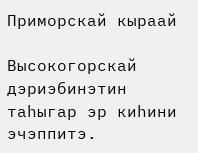Приморскай кыраай

Высокогорскай дэриэбинэтин таһыгар эр киһини эчэппитэ.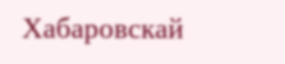Хабаровскай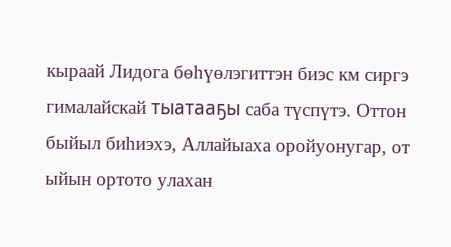кыраай Лидога бөһүөлэгиттэн биэс км сиргэ гималайскай тыатааҕы саба түспүтэ. Оттон быйыл биһиэхэ, Аллайыаха оройуонугар, от ыйын ортото улахан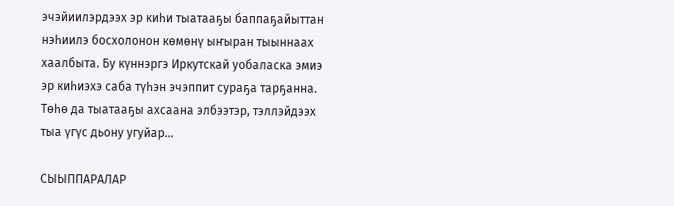эчэйиилэрдээх эр киһи тыатааҕы баппаҕайыттан нэһиилэ босхолонон көмөнү ыҥыран тыыннаах хаалбыта. Бу күннэргэ Иркутскай уобаласка эмиэ эр киһиэхэ саба түһэн эчэппит сураҕа тарҕанна. Төһө да тыатааҕы ахсаана элбээтэр, тэллэйдээх тыа үгүс дьону угуйар…

СЫЫППАРАЛАР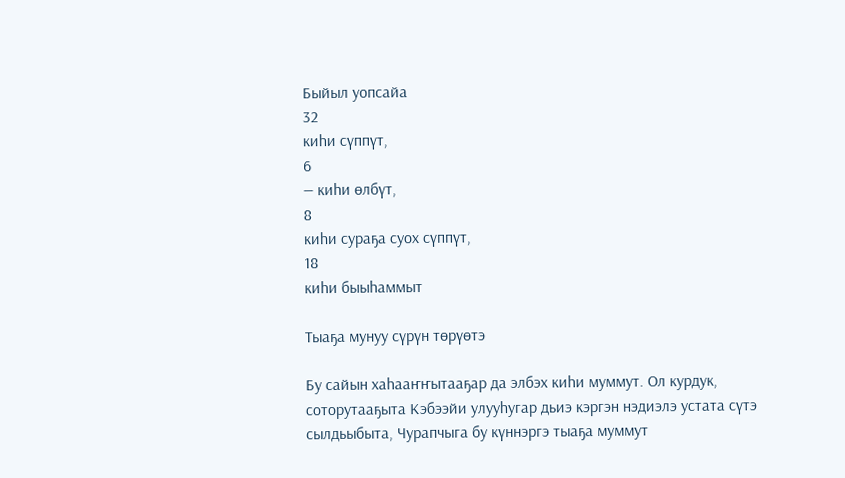Быйыл уопсайа
32
киһи сүппүт,
6
— киһи өлбүт,
8
киһи сураҕа суох сүппүт,
18
киһи быыһаммыт

Тыаҕа мунуу сүрүн төрүөтэ

Бу сайын хаһааҥҥытааҕар да элбэх киһи муммут. Ол курдук, соторутааҕыта Кэбээйи улууһугар дьиэ кэргэн нэдиэлэ устата сүтэ сылдьыбыта, Чурапчыга бу күннэргэ тыаҕа муммут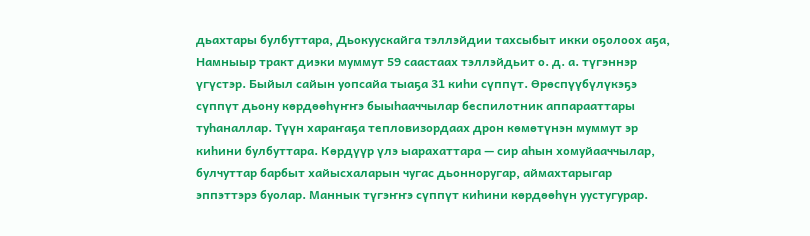дьахтары булбуттара, Дьокуускайга тэллэйдии тахсыбыт икки оҕолоох аҕа, Намныыр тракт диэки муммут 59 саастаах тэллэйдьит о. д. а. түгэннэр үгүстэр. Быйыл сайын уопсайа тыаҕа 31 киһи сүппүт. Өрөспүүбүлүкэҕэ сүппүт дьону көрдөөһүҥҥэ быыһааччылар беспилотник аппарааттары туһаналлар. Түүн хараҥаҕа тепловизордаах дрон көмөтүнэн муммут эр киһини булбуттара. Көрдүүр үлэ ыарахаттара — сир аһын хомуйааччылар, булчуттар барбыт хайысхаларын чугас дьонноругар, аймахтарыгар эппэттэрэ буолар. Маннык түгэҥҥэ сүппүт киһини көрдөөһүн уустугурар.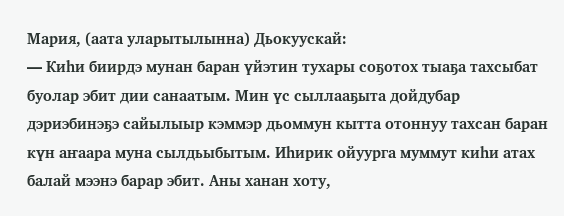Мария, (аата уларытылынна) Дьокуускай:
— Киһи биирдэ мунан баран үйэтин тухары соҕотох тыаҕа тахсыбат буолар эбит дии санаатым. Мин үс сыллааҕыта дойдубар дэриэбинэҕэ сайылыыр кэммэр дьоммун кытта отоннуу тахсан баран күн аҥаара муна сылдьыбытым. Иһирик ойуурга муммут киһи атах балай мээнэ барар эбит. Аны ханан хоту,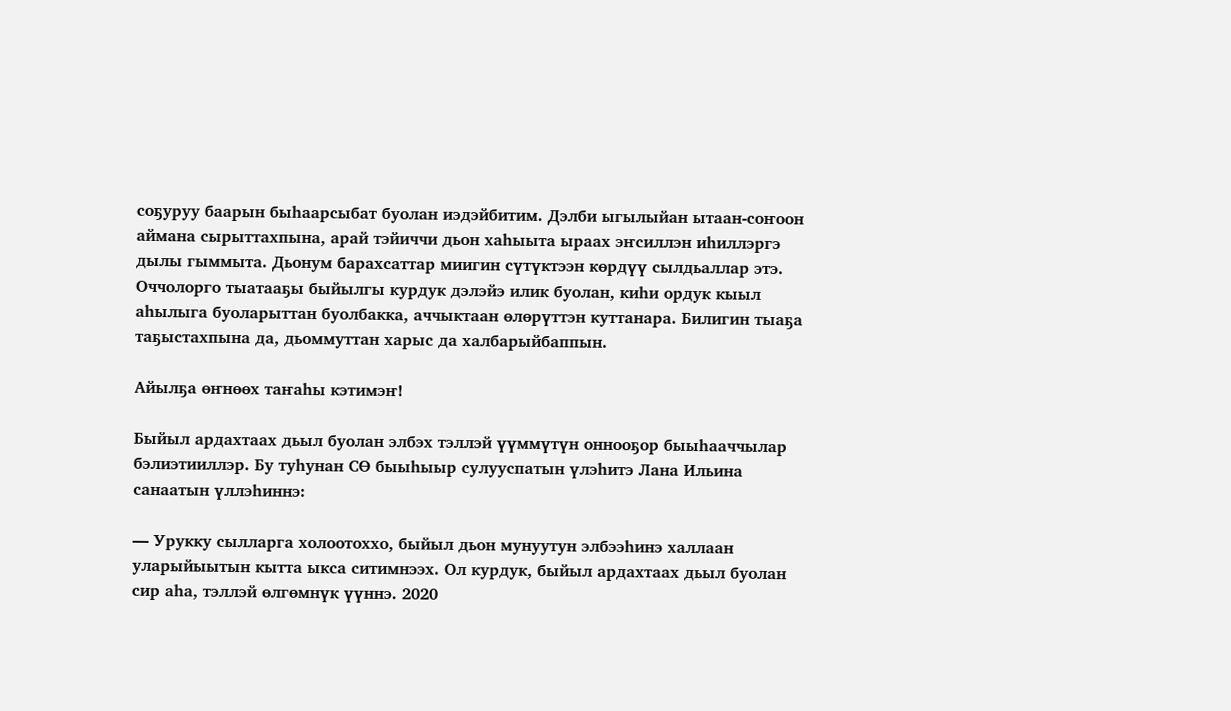соҕуруу баарын быһаарсыбат буолан иэдэйбитим. Дэлби ыгылыйан ытаан-соҥоон аймана сырыттахпына, арай тэйиччи дьон хаһыыта ыраах эҥсиллэн иһиллэргэ дылы гыммыта. Дьонум барахсаттар миигин сүтүктээн көрдүү сылдьаллар этэ. Оччолорго тыатааҕы быйылгы курдук дэлэйэ илик буолан, киһи ордук кыыл аһылыга буоларыттан буолбакка, аччыктаан өлөрүттэн куттанара. Билигин тыаҕа таҕыстахпына да, дьоммуттан харыс да халбарыйбаппын.

Айылҕа өҥнөөх таҥаһы кэтимэҥ!

Быйыл ардахтаах дьыл буолан элбэх тэллэй үүммүтүн оннооҕор быыһааччылар бэлиэтииллэр. Бу туһунан СӨ быыһыыр сулууспатын үлэһитэ Лана Ильина санаатын үллэһиннэ:

— Урукку сылларга холоотоххо, быйыл дьон мунуутун элбээһинэ халлаан уларыйыытын кытта ыкса ситимнээх. Ол курдук, быйыл ардахтаах дьыл буолан сир аһа, тэллэй өлгөмнүк үүннэ. 2020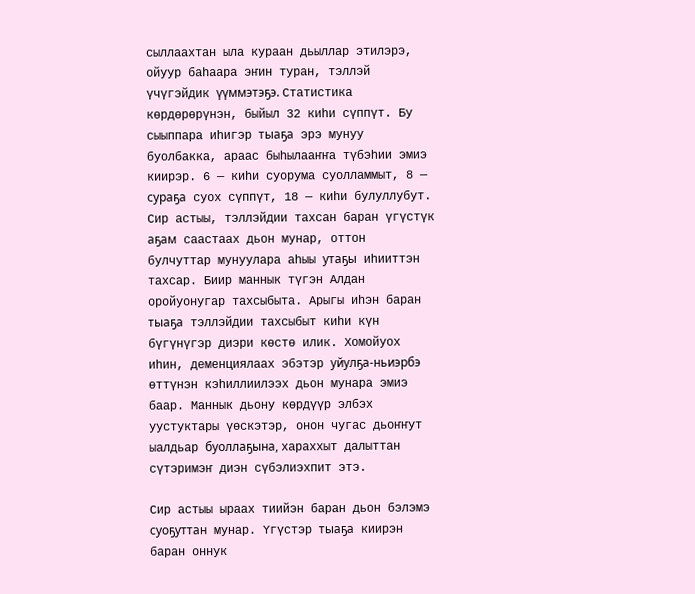сыллаахтан ыла кураан дьыллар этилэрэ, ойуур баһаара эҥин туран, тэллэй үчүгэйдик үүммэтэҕэ. Статистика көрдөрөрүнэн, быйыл 32 киһи сүппүт. Бу сыыппара иһигэр тыаҕа эрэ мунуу буолбакка, араас быһылааҥҥа түбэһии эмиэ киирэр. 6 — киһи суорума суолламмыт, 8 — сураҕа суох сүппүт, 18 — киһи булуллубут. Сир астыы, тэллэйдии тахсан баран үгүстүк аҕам саастаах дьон мунар, оттон булчуттар мунуулара аһыы утаҕы иһииттэн тахсар. Биир маннык түгэн Алдан оройуонугар тахсыбыта. Арыгы иһэн баран тыаҕа тэллэйдии тахсыбыт киһи күн бүгүнүгэр диэри көстө илик. Хомойуох иһин, деменциялаах эбэтэр уйулҕа-ньиэрбэ өттүнэн кэһиллиилээх дьон мунара эмиэ баар. Маннык дьону көрдүүр элбэх уустуктары үөскэтэр, онон чугас дьоҥҥут ыалдьар буоллаҕына, хараххыт далыттан сүтэримэҥ диэн сүбэлиэхпит этэ.

Сир астыы ыраах тиийэн баран дьон бэлэмэ суоҕуттан мунар. Үгүстэр тыаҕа киирэн баран оннук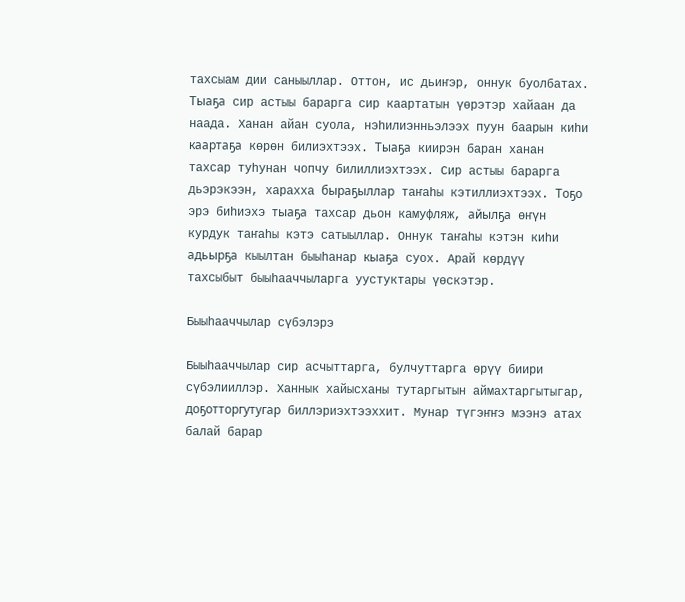тахсыам дии саныыллар. Оттон, ис дьиҥэр, оннук буолбатах. Тыаҕа сир астыы барарга сир каартатын үөрэтэр хайаан да наада. Ханан айан суола, нэһилиэнньэлээх пуун баарын киһи каартаҕа көрөн билиэхтээх. Тыаҕа киирэн баран ханан тахсар туһунан чопчу билиллиэхтээх. Сир астыы барарга дьэрэкээн, харахха быраҕыллар таҥаһы кэтиллиэхтээх. Тоҕо эрэ биһиэхэ тыаҕа тахсар дьон камуфляж, айылҕа өҥүн курдук таҥаһы кэтэ сатыыллар. Оннук таҥаһы кэтэн киһи адьырҕа кыылтан быыһанар кыаҕа суох. Арай көрдүү тахсыбыт быыһааччыларга уустуктары үөскэтэр.

Быыһааччылар сүбэлэрэ

Быыһааччылар сир асчыттарга, булчуттарга өрүү биири сүбэлииллэр. Ханнык хайысханы тутаргытын аймахтаргытыгар, доҕотторгутугар биллэриэхтээххит. Мунар түгэҥҥэ мээнэ атах балай барар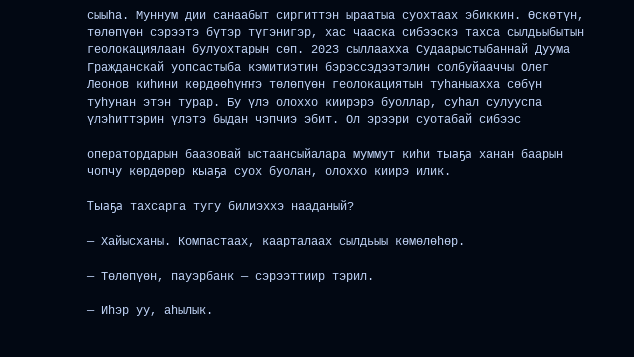сыыһа. Муннум дии санаабыт сиргиттэн ыраатыа суохтаах эбиккин. Өскөтүн, төлөпүөн сэрээтэ бүтэр түгэнигэр, хас чааска сибээскэ тахса сылдьыбытын геолокациялаан булуохтарын сөп. 2023 сыллаахха Судаарыстыбаннай Дуума Гражданскай уопсастыба кэмитиэтин бэрэссэдээтэлин солбуйааччы Олег Леонов киһини көрдөөһүҥҥэ төлөпүөн геолокациятын туһаныахха сөбүн туһунан этэн турар. Бу үлэ олоххо киирэрэ буоллар, суһал сулууспа үлэһиттэрин үлэтэ быдан чэпчиэ эбит. Ол эрээри суотабай сибээс

оператордарын баазовай ыстаансыйалара муммут киһи тыаҕа ханан баарын чопчу көрдөрөр кыаҕа суох буолан, олоххо киирэ илик.

Тыаҕа тахсарга тугу билиэххэ нааданый?

— Хайысханы. Компастаах, каарталаах сылдьыы көмөлөһөр.

— Төлөпүөн, пауэрбанк — сэрээттиир тэрил.

— Иһэр уу, аһылык.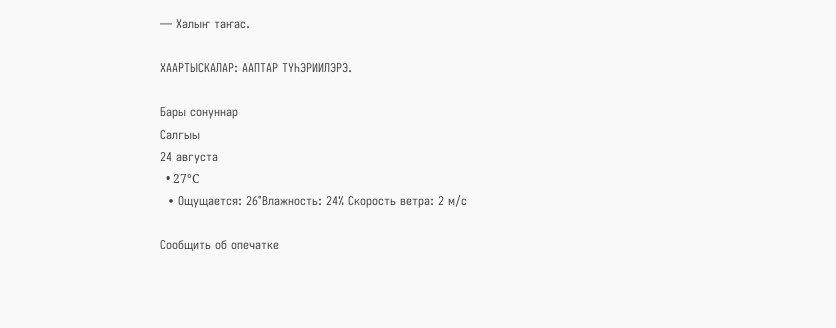— Халыҥ таҥас.

ХААРТЫСКАЛАР: ААПТАР ТҮҺЭРИИЛЭРЭ.

Бары сонуннар
Салгыы
24 августа
  • 27°C
  • Ощущается: 26°Влажность: 24% Скорость ветра: 2 м/с

Сообщить об опечатке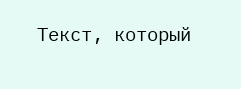Текст, который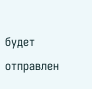будет отправлен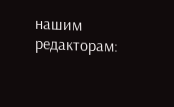нашим редакторам: